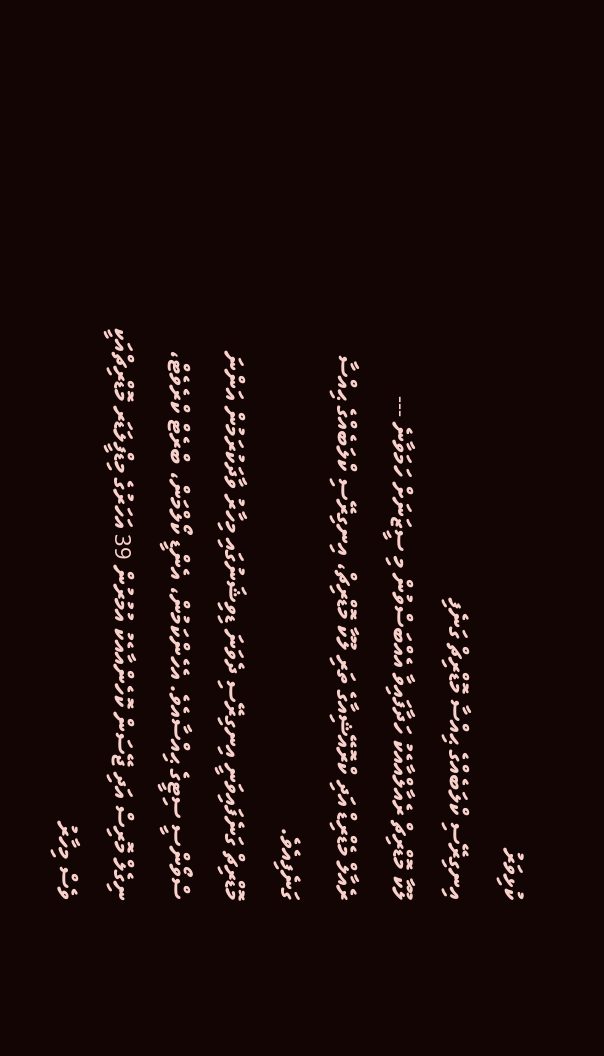ކުޅިވަރު
އިނގިރޭސި ކްލަބެއްގެ ޙިއްސާ މޮޑްރިޗް ގަނެފި
ލޫކާ މޮޑްރިޗް ރެއާލްއާއެކު ހަދާފައިވާ އެއްބަސްވުން މި ސީޒަނަށް ހަމަވާނެ ---
ރެއާލް މެޑްރިޑް އަދި ކްރޮއޭޝިއާގެ ތަރި ލޫކާ މޮޑްރިޗް، އިނގިރޭސި ކްލަބެއްގެ ޙިއްސާ ގަނެފިއެވެ.
މޮޑްރިޗް ގަނެފައިވަނީ އިނގިރޭސި ދެވަނަ ޑިވިޝަނުގައި މިހާރު ވާދަކުރަމުން އަންނަ ސްވޯންސީ ސިޓީގެ ޙިއްސާއެވެ. އެހެންކަމުން، އެންޑީ ކޯލްމަން، ބްރެޓް ކްރެވެޓް، ނިގެލް މޮރިސް އަދި ޖޭސަން ކޮހެންއާއެކު އުމުރުން 39 އަހަރުގެ މިޑްފީލަޑަރ މޮޑްރިޗްއަކީ ވެސް މިހާރު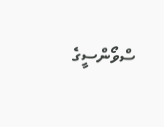ސްވޯންސީގެ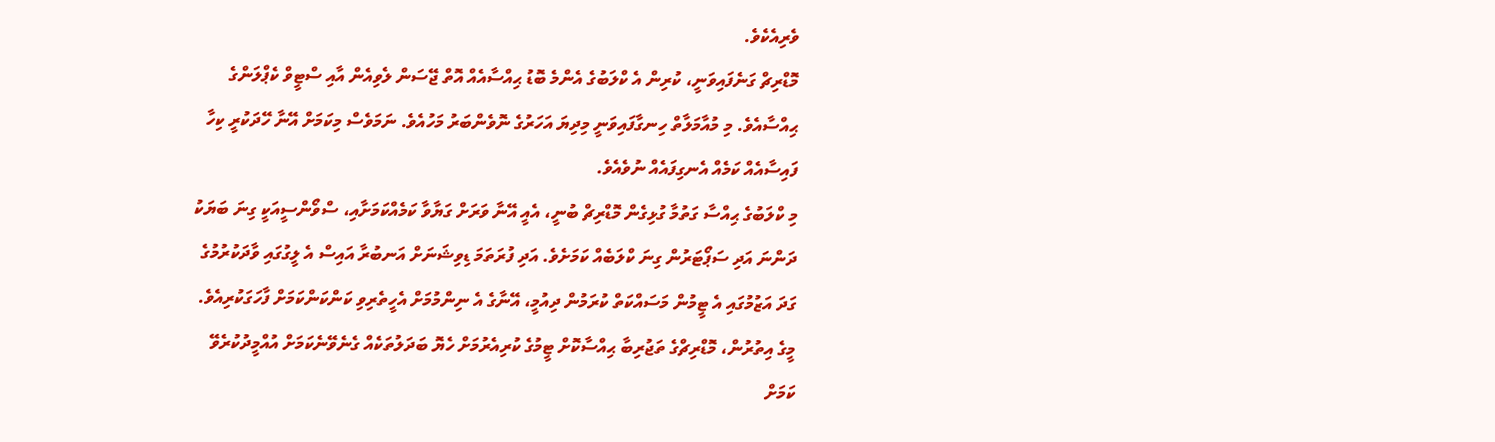ވެރިއެކެވެ.
މޮޑްރިޗް ގަނެފައިވަނީ، ކުރިން އެ ކްލަބުގެ އެންމެ ބޮޑު ޙިއްސާއެއް އޮތް ޖޭސަން ލެވިއެން އާއި ސްޓީވް ކެޕްލަންގެ ޙިއްސާއެވެ. މި މުއާމަލާތް ހިނގާފައިވަނީ މިދިޔަ އަހަރުގެ ނޮވެންބަރު މަހުއެވެ. ނަމަވެސް މިކަމަށް އޭނާ ހޭދަކުރީ ކިހާ ފައިސާއެއް ކަމެއް އެނގިފައެއް ނުވެއެވެ.
މި ކްލަބުގެ ޙިއްސާ ގަތުމާ ގުޅިގެން މޮޑްރިޗް ބުނީ، އެއީ އޭނާ ވަރަށް ގަޔާވާ ކަމެއްކަމަށާއި، ސްވޯންސީއަކީ ގިނަ ބަޔަކު ދަންނަ އަދި ސަޕޯޓަރުން ގިނަ ކްލަބެއް ކަމަށެވެ. އަދި ފުރަތަމަ ޑިވިޝަނަށް އަނބުރާ އައިސް އެ ލީގުގައި ވާދަކުރުމުގެ ގަދަ އަޒުމުގައި އެ ޓީމުން މަސައްކަތް ކުރަމުން ދިއުމީ، އޭނާގެ އެ ނިންމުމަށް އެހީތެރިވި ކަންކަންކަމަށް ފާހަގަކުރިއެވެ.
މީގެ އިތުރުން، މޮޑްރިޗްގެ ތަޖުރިބާ ޙިއްސާކޮށް ޓީމުގެ ކުރިއެރުމަށް ހެޔޮ ބަދަލުތަކެއް ގެނެވޭނެކަމަށް އުއްމީދުކުރެވޭ ކަމަށް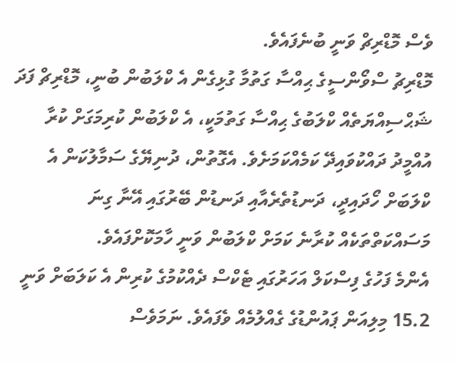ވެސް މޮޑްރިޗް ވަނީ ބުނެފައެވެ.
މޮޑްރިޗު ސްވޯންސީގެ ޙިއްސާ ގަތުމާ ގުޅިގެން އެ ކްލަބުން ބުނީ، މޮޑްރިޗް ފަދަ ޝަޙްސިއްޔަތެއް ކްލަބުގެ ޙިއްސާ ގަތުމަކީ، އެ ކްލަބުން ކުރިމަގަށް ކުރާ އުއްމީދު ދައްކުވައިދޭ ކަމެއްކަމަށެވެ. އެގޮތުން، ދުނިޔޭގެ ސަމާލުކަން އެ ކްލަބަށް ހޯދައިދީ، ދަނޑުތެރެއާއި ދަނޑުން ބޭރުގައި އޭނާ ގިނަ މަސައްކަތްތަކެއް ކުރާނެ ކަމަށް ކްލަބުން ވަނީ ހާމަކޮށްފައެވެ.
އެންމެ ފަހުގެ ފިސްކަލް އަހަރުގައި ޓެކްސް ދެއްކުމުގެ ކުރިން އެ ކަލަބަށް ވަނީ 15.2 މިލިއަން ޕައުންޑުގެ ގެއްލުމެއް ވެފައެވެ. ނަމަވެސް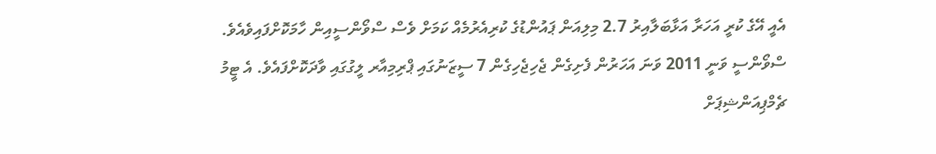އެއީ އޭގެ ކުރީ އަހަރާ އަޅާބަލާއިރު 2.7 މިލިއަން ޕައުންޑުގެ ކުރިއެރުމެއް ކަމަށް ވެސް ސްވޯންސީއިން ހާމަކޮށްފައިވެއެވެ.
ސްވޯންސީ ވަނީ 2011 ވަނަ އަހަރުން ފެށިގެން ޖެހިޖެހިގެން 7 ސީޒަނުގައި ޕްރިމިއާރ ލީގުގައި ވާދަކޮށްފައެވެ. އެ ޓީމު ޗެމްޕިއަންޝިޕަށް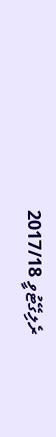ރެލިގޭޓުވީ 2017/18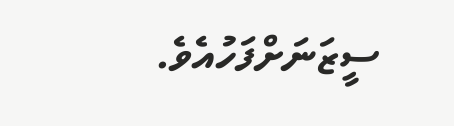ސީޒަނަށްފަހުއެވެ.